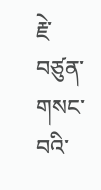རྗེ་བཙུན་གསང་བའི་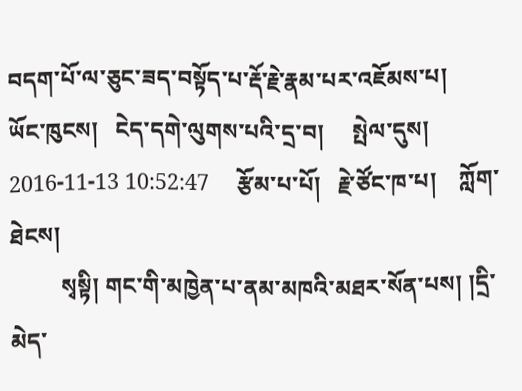བདག་པོ་ལ་ཅུང་ཟད་བསྟོད་པ་རྡོ་རྗེ་རྣམ་པར་འཇོམས་པ།
ཡོང་ཁུངས།   ངེད་དགེ་ལུགས་པའི་དྲ་བ།     སྤེལ་དུས།  2016-11-13 10:52:47     རྩོམ་པ་པོ།   རྗེ་ཙོང་ཁ་པ།    ཀློག་ཐེངས།
         སྭསྟི། གང་གི་མཁྱེན་པ་ནམ་མཁའི་མཐར་སོན་པས། །དྲི་མེད་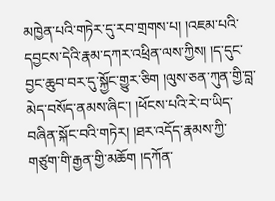མཁྱེན་པའི་གཏེར་དུ་རབ་གྲགས་པ། །འཇམ་པའི་དབྱངས་དེའི་རྣམ་དཀར་འཕྲིན་ལས་ཀྱིས། །ད་དུང་བྱང་ཆུབ་བར་དུ་སྐྱོང་གྱུར་ཅིག །ལུས་ཅན་ཀུན་གྱི་བླ་མེད་བསོད་ནམས་ཞིང་། །ཕོངས་པའི་རེ་བ་ཡིད་བཞིན་སྐོང་བའི་གཏེར། །ཐར་འདོད་རྣམས་ཀྱི་གཙུག་གི་རྒྱན་གྱི་མཆོག །དཀོན་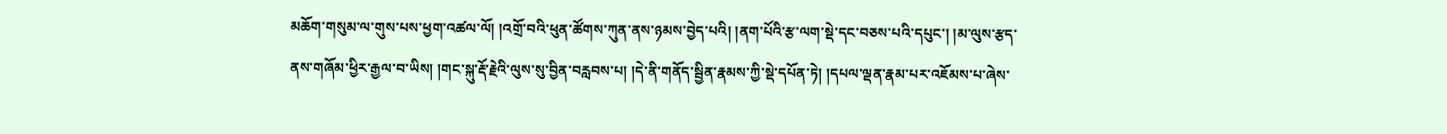མཆོག་གསུམ་ལ་གུས་པས་ཕྱག་འཚལ་ལོ། །འགྲོ་བའི་ཕུན་ཚོགས་ཀུན་ནས་ཉམས་བྱེད་པའི། །ནག་པོའི་རྩ་ལག་སྡེ་དང་བཅས་པའི་དཔུང་། །མ་ལུས་རྩད་ནས་གཞོམ་ཕྱིར་རྒྱལ་བ་ཡིས། །གང་སྐུ་རྡོ་རྗེའི་ལུས་སུ་བྱིན་བརླབས་པ། །དེ་ནི་གནོད་སྦྱིན་རྣམས་ཀྱི་སྡེ་དཔོན་ཏེ། །དཔལ་ལྡན་རྣམ་པར་འཇོམས་པ་ཞེས་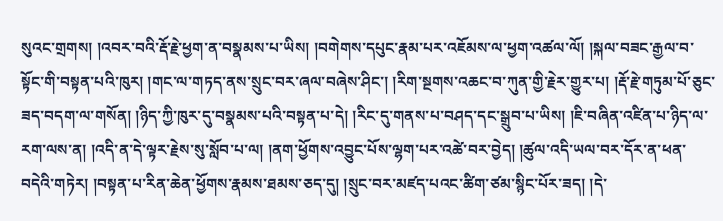སུའང་གྲགས། །འབར་བའི་རྡོ་རྗེ་ཕྱག་ན་བསྣམས་པ་ཡིས། །བགེགས་དཔུང་རྣམ་པར་འཇོམས་ལ་ཕྱག་འཚལ་ལོ། །སྐལ་བཟང་རྒྱལ་བ་སྟོང་གི་བསྟན་པའི་ཁུར། །གང་ལ་གཏད་ནས་སྲུང་བར་ཞལ་བཞེས་ཤིང་། །རིག་སྔགས་འཆང་བ་ཀུན་གྱི་རྗེར་གྱུར་པ། །རྡོ་རྗེ་གཏུམ་པོ་ཅུང་ཟད་བདག་ལ་གསོན། །ཉིད་ཀྱི་ཁུར་དུ་བསྣམས་པའི་བསྟན་པ་དེ། །རིང་དུ་གནས་པ་བཤད་དང་སྒྲུབ་པ་ཡིས། །ཇི་བཞིན་འཛིན་པ་ཉིད་ལ་རག་ལས་ན། །འདི་ན་དེ་ལྟར་རྗེས་སུ་སློབ་པ་ལ། །ནག་ཕྱོགས་འབྱུང་པོས་ལྷག་པར་འཚེ་བར་བྱེད། །ཚུལ་འདི་ཡལ་བར་དོར་ན་ཕན་བདེའི་གཏེར། །བསྟན་པ་རིན་ཆེན་ཕྱོགས་རྣམས་ཐམས་ཅད་དུ། །སྲུང་བར་མཛད་པའང་ཚིག་ཙམ་སྙིང་པོར་ཟད། །དེ་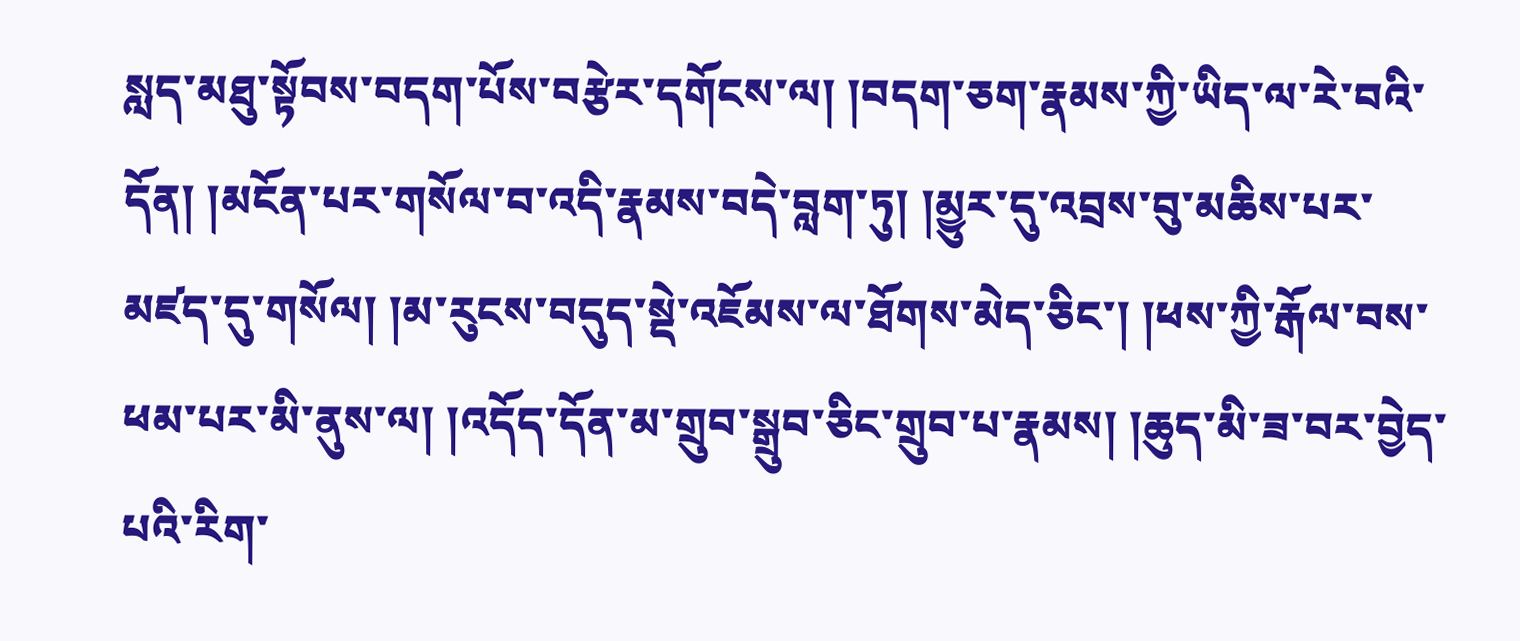སླད་མཐུ་སྟོབས་བདག་པོས་བརྩེར་དགོངས་ལ། །བདག་ཅག་རྣམས་ཀྱི་ཡིད་ལ་རེ་བའི་དོན། །མངོན་པར་གསོལ་བ་འདི་རྣམས་བདེ་བླག་ཏུ། །མྱུར་དུ་འབྲས་བུ་མཆིས་པར་མཛད་དུ་གསོལ། །མ་རུངས་བདུད་སྡེ་འཇོམས་ལ་ཐོགས་མེད་ཅིང་། །ཕས་ཀྱི་རྒོལ་བས་ཕམ་པར་མི་ནུས་ལ། །འདོད་དོན་མ་གྲུབ་སྒྲུབ་ཅིང་གྲུབ་པ་རྣམས། །ཆུད་མི་ཟ་བར་བྱེད་པའི་རིག་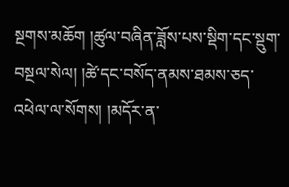སྔགས་མཆོག །ཚུལ་བཞིན་ཟློས་པས་སྡིག་དང་སྡུག་བསྔལ་སེལ། །ཚེ་དང་བསོད་ནམས་ཐམས་ཅད་འཕེལ་ལ་སོགས། །མདོར་ན་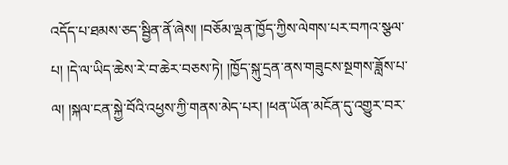འདོད་པ་ཐམས་ཅད་སྦྱིན་ནོ་ཞེས། །བཅོམ་ལྡན་ཁྱོད་ཀྱིས་ལེགས་པར་བཀའ་སྩལ་པ། །དེ་ལ་ཡིད་ཆེས་རེ་བ་ཆེར་བཅས་ཏེ། །ཁྱོད་སྐུ་དྲན་ནས་གཟུངས་སྔགས་ཟློས་པ་ལ། །སྐལ་ངན་སྐྱེ་བོའི་འཕྱས་ཀྱི་གནས་མེད་པར། །ཕན་ཡོན་མངོན་དུ་འགྱུར་བར་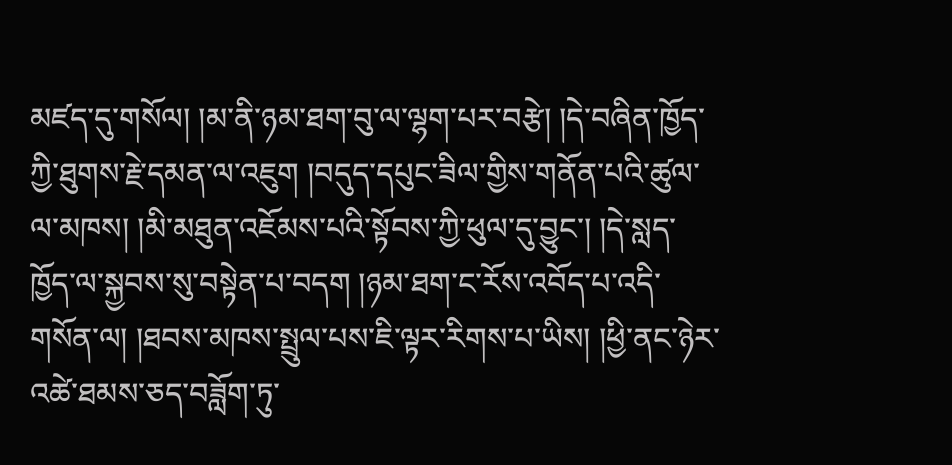མཛད་དུ་གསོལ། །མ་ནི་ཉམ་ཐག་བུ་ལ་ལྷག་པར་བརྩེ། །དེ་བཞིན་ཁྱོད་ཀྱི་ཐུགས་རྗེ་དམན་ལ་འཇུག །བདུད་དཔུང་ཟིལ་གྱིས་གནོན་པའི་ཚུལ་ལ་མཁས། །མི་མཐུན་འཇོམས་པའི་སྟོབས་ཀྱི་ཕུལ་དུ་བྱུང་། །དེ་སླད་ཁྱོད་ལ་སྐྱབས་སུ་བསྟེན་པ་བདག །ཉམ་ཐག་ང་རོས་འབོད་པ་འདི་གསོན་ལ། །ཐབས་མཁས་སྤྲུལ་པས་ཇི་ལྟར་རིགས་པ་ཡིས། །ཕྱི་ནང་ཉེར་འཚེ་ཐམས་ཅད་བཟློག་ཏུ་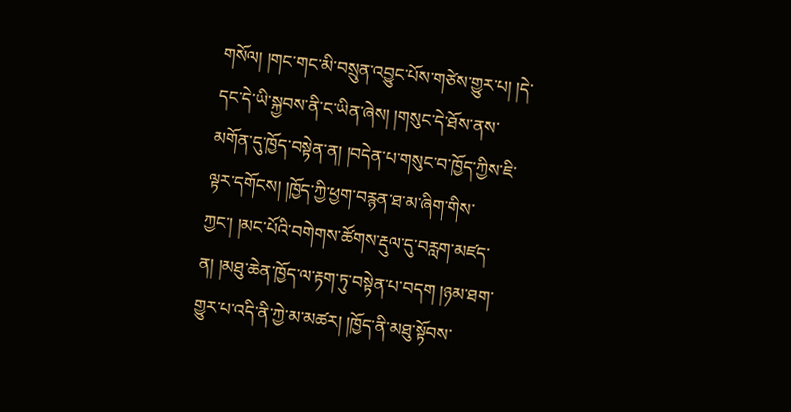གསོལ། །གང་གང་མི་བསྲུན་འབྱུང་པོས་གཙེས་གྱུར་པ། །དེ་དང་དེ་ཡི་སྐྱབས་ནི་ང་ཡིན་ཞེས། །གསུང་དེ་ཐོས་ནས་མགོན་དུ་ཁྱོད་བསྟེན་ན། །བདེན་པ་གསུང་བ་ཁྱོད་ཀྱིས་ཇི་ལྟར་དགོངས། །ཁྱོད་ཀྱི་ཕྱག་བརྙན་ཐ་མ་ཞིག་གིས་ཀྱང་། །མང་པོའི་བགེགས་ཚོགས་རྡུལ་དུ་བརླག་མཛད་ན། །མཐུ་ཆེན་ཁྱོད་ལ་རྟག་ཏུ་བསྟེན་པ་བདག །ཉམ་ཐག་གྱུར་པ་འདི་ནི་ཀྱེ་མ་མཚར། །ཁྱོད་ནི་མཐུ་སྟོབས་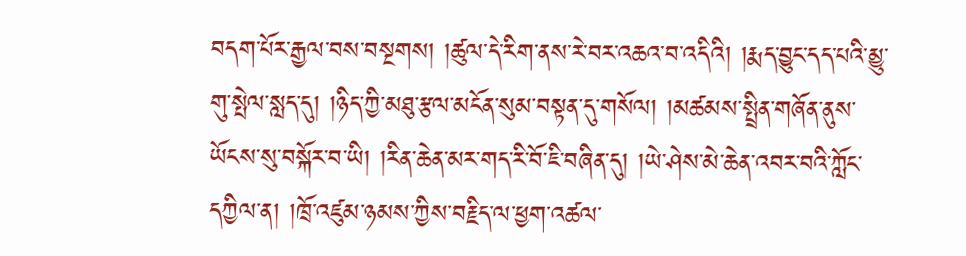བདག་པོར་རྒྱལ་བས་བསྔགས། །ཚུལ་དེ་རིག་ནས་རེ་བར་འཆའ་བ་འདིའི། །རྨད་བྱུང་དད་པའི་མྱུ་གུ་སྤེལ་སླད་དུ། །ཉིད་ཀྱི་མཐུ་རྩལ་མངོན་སུམ་བསྟན་དུ་གསོལ། །མཚམས་སྤྲིན་གཞོན་ནུས་ཡོངས་སུ་བསྐོར་བ་ཡི། །རིན་ཆེན་མར་གད་རི་བོ་ཇི་བཞིན་དུ། །ཡེ་ཤེས་མེ་ཆེན་འབར་བའི་ཀློང་དཀྱིལ་ན། །ཁྲོ་འཛུམ་ཉམས་ཀྱིས་བརྗིད་ལ་ཕྱག་འཚལ་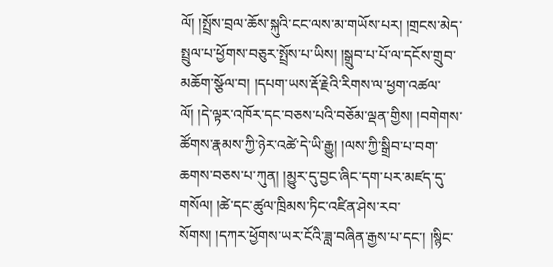ལོ། །སྤྲོས་བྲལ་ཆོས་སྐུའི་ངང་ལས་མ་གཡོས་པར། །གྲངས་མེད་སྤྲུལ་པ་ཕྱོགས་བཅུར་སྤྲོས་པ་ཡིས། །སྒྲུབ་པ་པོ་ལ་དངོས་གྲུབ་མཆོག་སྩོལ་བ། །དཔག་ཡས་རྡོ་རྗེའི་རིགས་ལ་ཕྱག་འཚལ་ལོ། །དེ་ལྟར་འཁོར་དང་བཅས་པའི་བཅོམ་ལྡན་གྱིས། །བགེགས་ཚོགས་རྣམས་ཀྱི་ཉེར་འཚེ་དེ་ཡི་རྒྱུ། །ལས་ཀྱི་སྒྲིབ་པ་བག་ཆགས་བཅས་པ་ཀུན། །མྱུར་དུ་བྱང་ཞིང་དག་པར་མཛད་དུ་གསོལ། །ཚེ་དང་ཚུལ་ཁྲིམས་ཏིང་འཛིན་ཤེས་རབ་སོགས། །དཀར་ཕྱོགས་ཡར་ངོའི་ཟླ་བཞིན་རྒྱས་པ་དང་། །སྙིང་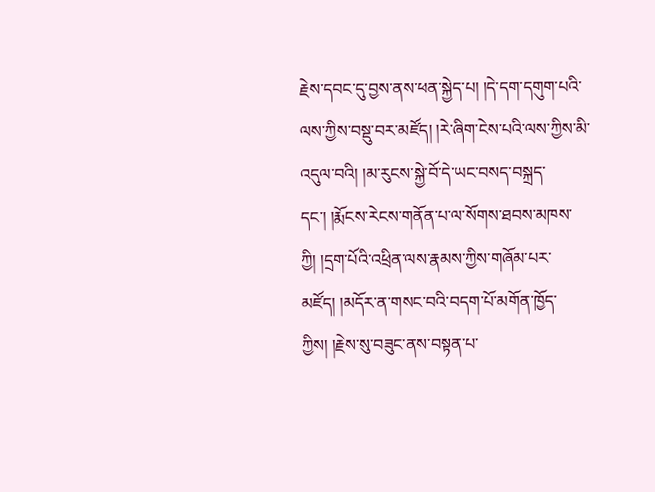རྗེས་དབང་དུ་བྱས་ནས་ཕན་སྐྱེད་པ། །དེ་དག་དགུག་པའི་ལས་ཀྱིས་བསྡུ་བར་མཛོད། །རེ་ཞིག་ངེས་པའི་ལས་ཀྱིས་མི་འདུལ་བའི། །མ་རུངས་སྐྱེ་བོ་དེ་ཡང་བསད་བསྐྲད་དང་། །རྨོངས་རེངས་གནོན་པ་ལ་སོགས་ཐབས་མཁས་ཀྱི། །དྲག་པོའི་འཕྲིན་ལས་རྣམས་ཀྱིས་གཞོམ་པར་མཛོད། །མདོར་ན་གསང་བའི་བདག་པོ་མགོན་ཁྱོད་ཀྱིས། །རྗེས་སུ་བཟུང་ནས་བསྟན་པ་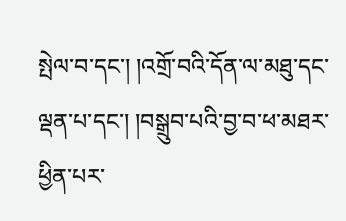སྤེལ་བ་དང་། །འགྲོ་བའི་དོན་ལ་མཐུ་དང་ལྡན་པ་དང་། །བསྒྲུབ་པའི་བྱ་བ་ཕ་མཐར་ཕྱིན་པར་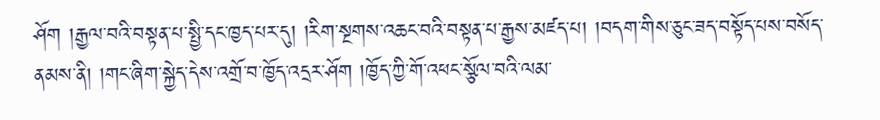ཤོག །རྒྱལ་བའི་བསྟན་པ་སྤྱི་དང་ཁྱད་པར་དུ། །རིག་སྔགས་འཆང་བའི་བསྟན་པ་རྒྱས་མཛད་པ། །བདག་གིས་ཅུང་ཟད་བསྟོད་པས་བསོད་ནམས་ནི། །གང་ཞིག་སྐྱེད་དེས་འགྲོ་བ་ཁྱོད་འདྲར་ཤོག །ཁྱོད་ཀྱི་གོ་འཕང་སྩོལ་བའི་ལམ་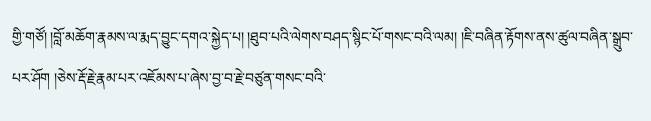གྱི་གཙོ། །བློ་མཆོག་རྣམས་ལ་རྨད་བྱུང་དགའ་སྐྱེད་པ། །ཐུབ་པའི་ལེགས་བཤད་སྙིང་པོ་གསང་བའི་ལམ། །ཇི་བཞིན་རྟོགས་ནས་ཚུལ་བཞིན་སྒྲུབ་པར་ཤོག །ཅེས་རྡོ་རྗེ་རྣམ་པར་འཇོམས་པ་ཞེས་བྱ་བ་རྗེ་བཙུན་གསང་བའི་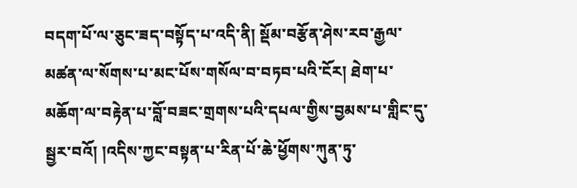བདག་པོ་ལ་ཅུང་ཟད་བསྟོད་པ་འདི་ནི། སྡོམ་བརྩོན་ཤེས་རབ་རྒྱལ་མཚན་ལ་སོགས་པ་མང་པོས་གསོལ་བ་བཏབ་པའི་ངོར། ཐེག་པ་མཆོག་ལ་བརྟེན་པ་བློ་བཟང་གྲགས་པའི་དཔལ་གྱིས་བྱམས་པ་གླིང་དུ་སྦྱར་བའོ། །འདིས་ཀྱང་བསྟན་པ་རིན་པོ་ཆེ་ཕྱོགས་ཀུན་ཏུ་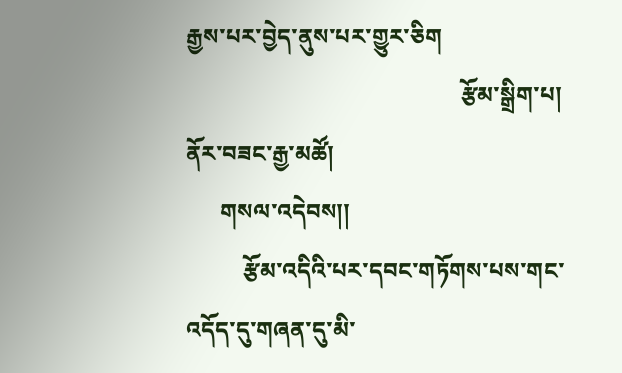རྒྱས་པར་བྱེད་ནུས་པར་གྱུར་ཅིག
                                                རྩོམ་སྒྲིག་པ། ནོར་བཟང་རྒྱ་མཚོ།
      གསལ་འདེབས།།
          རྩོམ་འདིའི་པར་དབང་གཏོགས་པས་གང་འདོད་དུ་གཞན་དུ་མི་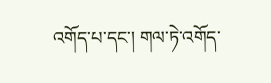འགོད་པ་དང་། གལ་ཏེ་འགོད་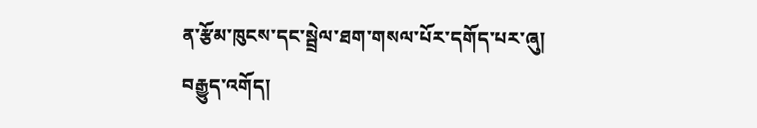ན་རྩོམ་ཁུངས་དང་སྦྲེལ་ཐག་གསལ་པོར་དགོད་པར་ཞུ།
བརྒྱུད་འགོད།